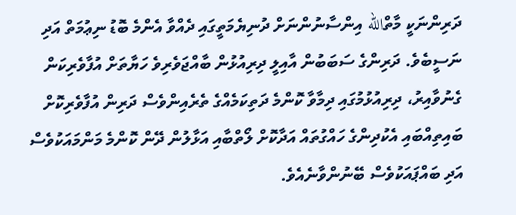ދަރިންނަކީ މާތްالله އިންސާނުންނަށް ދުނިޔެމަތީގައި ދެއްވާ އެންމެ ބޮޑު ނިޢުމަތް އަދި ނަސީބެވެ. ދަރިންގެ ސަބަބުން އާއިލީ ދިރިއުޅުން ބާއްޖަވެރިވެ ހަޔާތަށް އުފާވެރިކަން ގެނުވާއިރު، ދިރިއުޅުމުގައި ދިމާވާ ކޮންމެ ދަތިކަމެއްގެ ތެރެއިންވެސް ދަރިން އުފާވެރިކޮށް ބައިތިއްބައި އެކުދިންގެ ހައްގުތައް އަދާކޮށް ލޯތްބާއި އަޅާލުން ދޭން ކޮންމެ މަންމައަކުވެސް އަދި ބައްޕައަކުވެސް ބޭނުންވާނެއެވެ.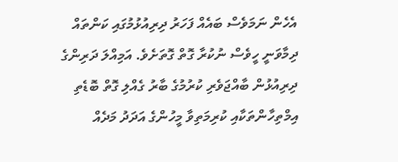އެހެން ނަމަވެސް ބައެއް ފަހަރު ދިރިއުޅުމުގައި ކަންތައް ދިމާވަނީ ހީވެސް ނުކުރާ ގޮތް ގޮތަށެވެ. އަމިއްލަ ދަރިންގެ ދިރިއުޅުން ބާއްޖަވެރި ކުރުމުގެ ބާރު ގެއްލި ގޮތް ބޮޑެތި އިމްތިހާންތަކާއި ކުރިމަތިވާ މީހުންގެ އަދަދު މަދެއް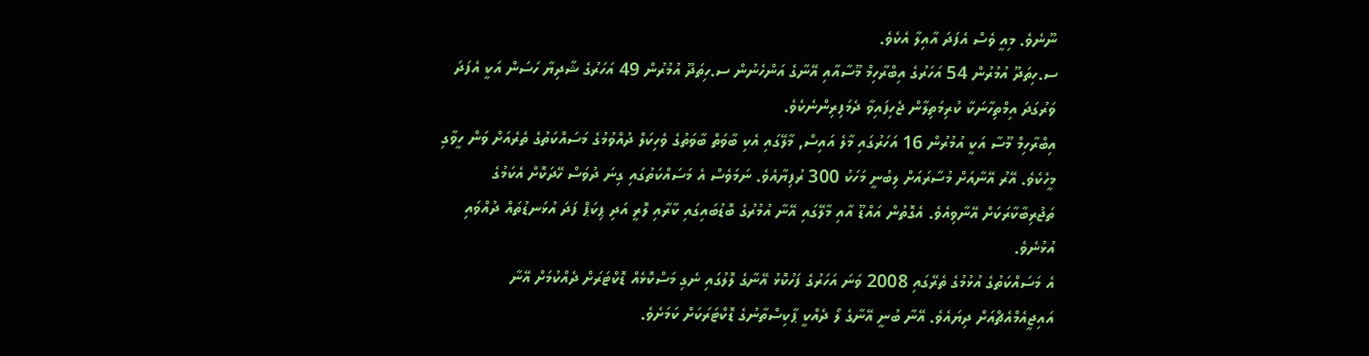ނޫނެވެ. މިއީ ވެސް އެފަދަ އާއިލާ އެކެވެ.
ސ.ހިތަދޫ އުމުރުން 54 އަހަރުގެ އިބްރާހިމް މޫސާއާއި އޭނާގެ އަންހެނުން ސ.ހިތަދޫ އުމުރުން 49 އަހަރުގެ ޝާދިޔާ ހަސަން އަކީ އެފަދަ ވަރުގަދަ އިމްތިހާނަކާ ކުރިމަތިލާން ޖެހިފައިވާ ދެމަފިރިންނެކެވެ.
އިބްރާހިމް މޫސާ އަކީ އުމުރުން 16 އަހަރުގައި މާލެ އައިސް, މާލޭގައި އެކި ބާވަތް ބާވަތުގެ ވެހިކަލް ދުއްވުމުގެ މަސައްކަތުގެ ތެރެއަށް ވަން ހީވާގި މީހެކެވެ. އޭރު އޭނާއަށް މުސާރައަށް ލިބުނީ މަހަކު 300 ރުފިޔާއެވެ. ނަމަވެސް އެ މަސައްކަތުގައި ގިނަ ދުވަސް ހޭދަކޮށް އެކަމުގެ ތަޖުރިބާކާރަކަށް އޭނާވިއެވެ. އެގޮތުން އައްޑޫ އާއި މާލޭގައި އޭނާ އުމުރުގެ ބޮޑުބައިގައި ކާރާއި ލޮރީ އަދި ޕިކަޕް ފަދަ އުޅަނޑުތައް ދުއްވައި އުޅުނެވެ.
އެ މަސައްކަތުގެ އުޅުމުގެ ތެރޭގައި 2008 ވަނަ އަހަރުގެ ފަހުކޮޅު އޭނާގެ ލޮލުގައި ނެގި މަސްކޮޅެއް ޑޮކްޓަރަށް ދެއްކުމަށް އޭނާ އައިޖީއެމްއެޗްއަށް ދިޔައެވެ. އޭނާ ބުނީ އޭނާގެ ލޯ ދެއްކީ ޕާކިސްތާނުގެ ޑޮކްޓަރަކަށް ކަމަށެވެ.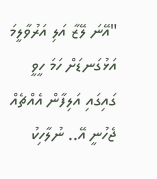"އޭނަ ލޭޒާ އަލި އަރުވާލީމަ އަޅުގަނޑަށް ހަމަ ހީވީ ގައިގައި އަލިފާން އެއްޗެއް ޖެހުނީ އޭ.. ނުލާހިކު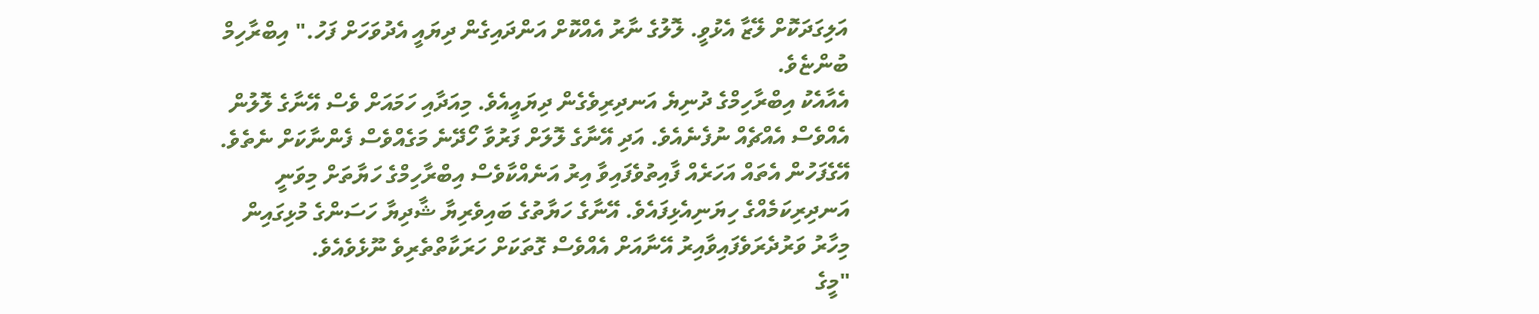އަލިގަދަކޮށް ލޭޒާ އެޅުވީ. ލޮލުގެ ނާރު އެއްކޮށް އަންދައިގެން ދިޔައީ އެދުވަހަށް ފަހު." އިބްރާހިމް ބުންޏެވެ.
އެއާއެކު އިބްރާހިމްގެ ދުނިޔެ އަނދިރިވެގެން ދިޔައީއެވެ. މިއަދާއި ހަމައަށް ވެސް އޭނާގެ ލޮލުން އެއްވެސް އެއްޗެއް ނުފެނެއެވެ. އަދި އޭނާގެ ލޮލަށް ފަރުވާ ހޯދޭނެ މަގެއްވެސް ފެންނާކަށް ނެތެވެ.
އޭގެފަހުން އެތައް އަހަރެއް ފާއިތުވެފައިވާ އިރު އަނެއްކާވެސް އިބްރާހިމްގެ ހަޔާތަށް މިވަނީ އަނދިރިކަމެއްގެ ހިޔަނިއެޅިފައެވެ. އޭނާގެ ހަޔާތުގެ ބައިވެރިޔާ ޝާދިޔާ ހަސަންގެ މުޅިގައިން މިހާރު ވަރުދެރަވެފައިވާއިރު އޭނާއަށް އެއްވެސް ގޮތަކަށް ހަރަކާތްތެރިވެ ނޫޅެވެއެވެ.
"މީގެ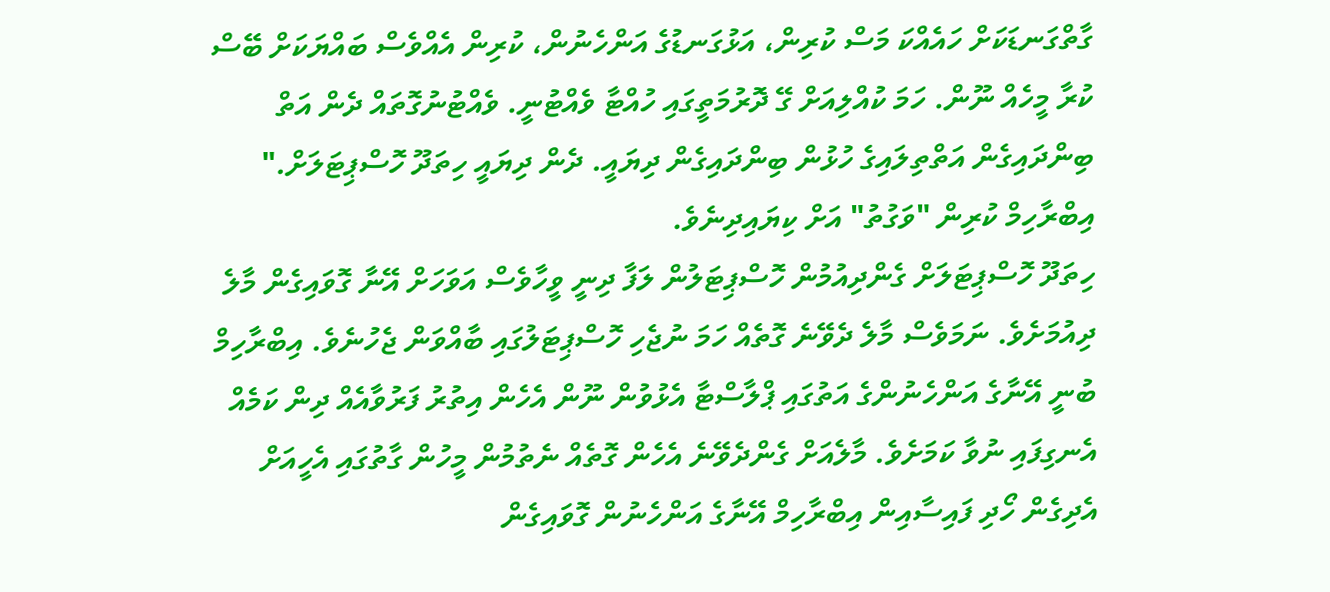ގާތްގަނޑަކަށް ހައެއްކަ މަސް ކުރިން، އަޅުގަނޑުގެ އަންހެނުން، ކުރިން އެއްވެސް ބައްޔަކަށް ބޭސް ކުރާ މީހެއް ނޫން. ހަމަ ކުއްލިއަށް ގޭ ދޮރުމަތީގައި ހުއްޓާ ވެއްޓުނީ. ވެއްޓުނުގޮތައް ދެން އަތް ބިންދައިގެން އަތްތިލައިގެ ހުޅުން ބިންދައިގެން ދިޔައީ. ދެން ދިޔައީ ހިތަދޫ ހޮސްޕިޓަލަށް." އިބްރާހިމް ކުރިން "ވަގުތު" އަށް ކިޔައިދިނެވެ.
ހިތަދޫ ހޮސްޕިޓަލަށް ގެންދިއުމުން ހޮސްޕިޓަލުން ލަފާ ދިނީ ވީހާވެސް އަވަހަށް އޭނާ ގޮވައިގެން މާލެ ދިއުމަށެވެ. ނަމަވެސް މާލެ ދެވޭނެ ގޮތެއް ހަމަ ނުޖެހި ހޮސްޕިޓަލުގައި ބާއްވަން ޖެހުނެވެ. އިބްރާހިމް ބުނީ އޭނާގެ އަންހެނުންގެ އަތުގައި ޕްލާސްޓާ އެޅުވުން ނޫން އެހެން އިތުރު ފަރުވާއެއް ދިން ކަމެއް އެނގިފައި ނުވާ ކަމަށެވެ. މާލެއަށް ގެންދެވޭނެ އެހެން ގޮތެއް ނެތުމުން މީހުން ގާތުގައި އެހީއަށް އެދިގެން ހޯދި ފައިސާއިން އިބްރާހިމް އޭނާގެ އަންހެނުން ގޮވައިގެން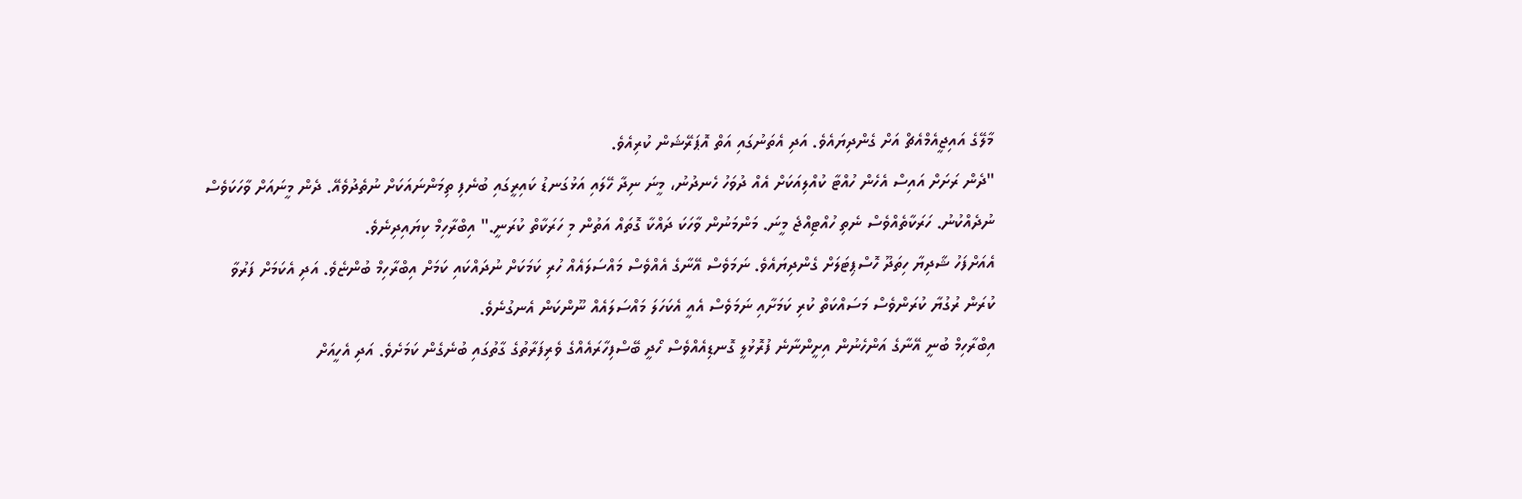މާލޭގެ އައިޖީއެމްއެޗް އަށް ގެންދިޔައެވެ. އަދި އެތަނުގައި އަތް އޮޕަރޭޝަން ކުރިއެވެ.
"ދެން ރަށަށް އައިސް އެހެން ހުއްޓާ ކުއްލިއަކަށް އެއް ދުވަހު ހެނދުނު، މީނަ ނިދާ ހޭލައި އަޅުގަނޑު ކައިރީގައި ބުނެފި ތިމަންނައަކަށް ނުތެދުވެއޭ. ދެން މީނައަށް ވާހަކަވެސް ނުދެއްކުނު. ހަރަކާތެއްވެސް ނެތި ހުއްޓިއްޖެ މީނަ. މަންމަނުން ވާހަކަ ދައްކާ ގޮތައް އަތުން މި ހަރަކާތް ކުރަނީ." އިބްރާހިމް ކިޔައިދިނެވެ.
އެއަށްފަހު ޝާދިޔާ ހިތަދޫ ހޮސްޕިޓަލަށް ގެންދިޔައެވެ. ނަމަވެސް އޭނާގެ އެއްވެސް މައްސަލައެއް ހުރި ކަމަކަށް ނުދައްކައި ކަމަށް އިބްރާހިމް ބުންޏެވެ. އަދި އެކަމަށް ފަރުވާ ކުރަން ރުގުޔާ ކުރަންވެސް މަސައްކަތް ކުރި ކަމަށާއި ނަމަވެސް އެއީ އެކަހަލަ މައްސަލައެއް ނޫންކަން އެނގުނެވެ.
އިބްރާހިމް ބުނީ އޭނާގެ އަންހެނުން އިށީންނާނެ ފުރޮޅުލީ ގޮނޑިއެއްވެސް ހޯދީ ބޭސްފިހާރައެއްގެ ވެރިފަރާތުގެ ގާތުގައި ބުނެގެން ކަމަށެވެ. އަދި އެހީއަށް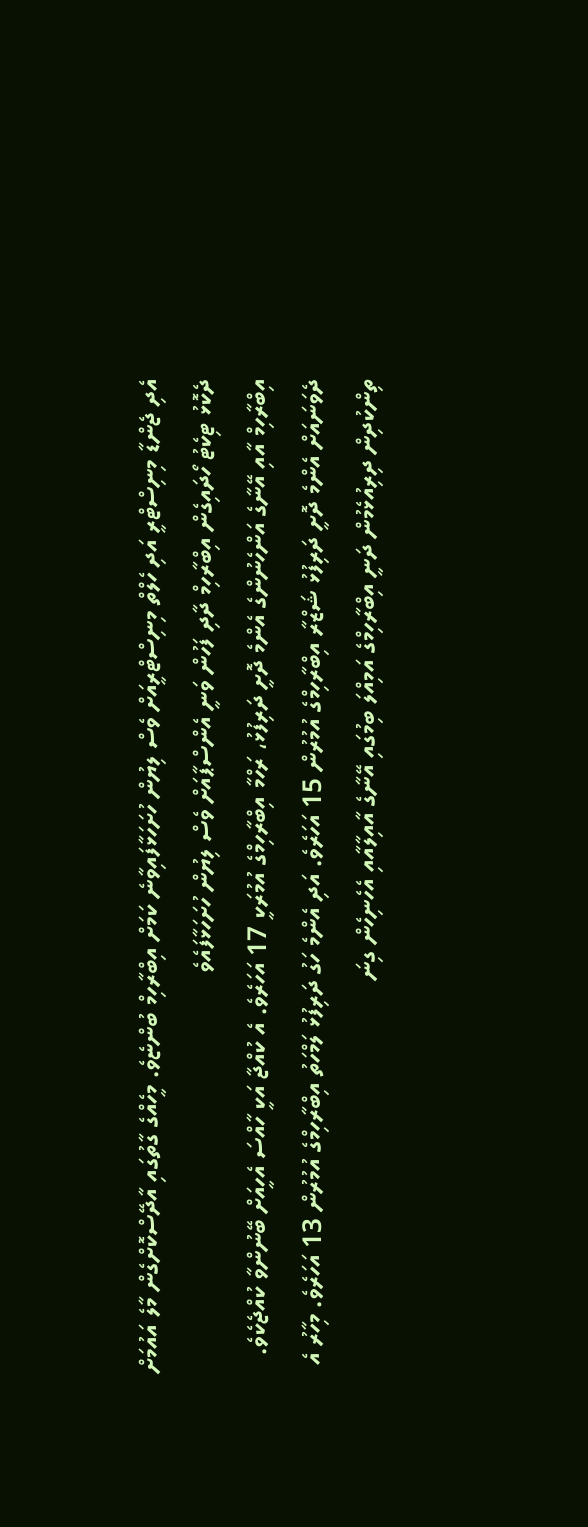އެދި ޖެންޑާ މިނިސްޓްރީ އަދި ހެލްތް މިނިސްޓްރީއަށް ވެސް ލިޔުން ހުށަހަޅާފައިވާނެ ކަމަށް އިބްރާހިމް ބުންޏެވެ. މީހެއްގެ ގާތުގައި އާދޭސްކޮށްގެން މާލެ އައުމަށް ދެކޮޅު ޓިކެޓު ހޯދައިގެން އިބްރާހިމް ދާދި ފަހުން ވަނީ އެންސްޕާއަށް ވެސް ލިޔުން ހުށަހަޅާފައެވެ
އިބްރާހިމް އާއި އޭނާގެ އަންހެނުންގެ އެންމެ ދޮށީ ދަރިފުޅު، ރަހްމާ އިބްރާހިމްގެ އުމުރަކީ 17 އަހަރެވެ. އެ ކުއްޖާ އަކީ ހާއްސަ އެހީއަށް ބޭނުންވާ ކުއްޖެކެވެ. ދެވަނައަށް އެންމެ ދޮށީ ދަރިފުޅު ޝަޒްރާ އިބްރާހިމްގެ އުމުރުން 15 އަހަރެވެ. އަދި އެންމެ ހަގު ދަރިފުޅު ލަމްހަތު އިބްރާހިމްގެ އުމުރުން 13 އަހަރެވެ. މިހާރު އެ ތިންކުދިން ދިރިއުޅެމުން ދަނީ އިބްރާހިމްގެ އަމިއްލަ ބިމުގައި އޭނާގެ އާއިލާއާއި އެހެނިހެން ގިނަ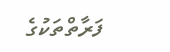ފަރާތްތަކުގެ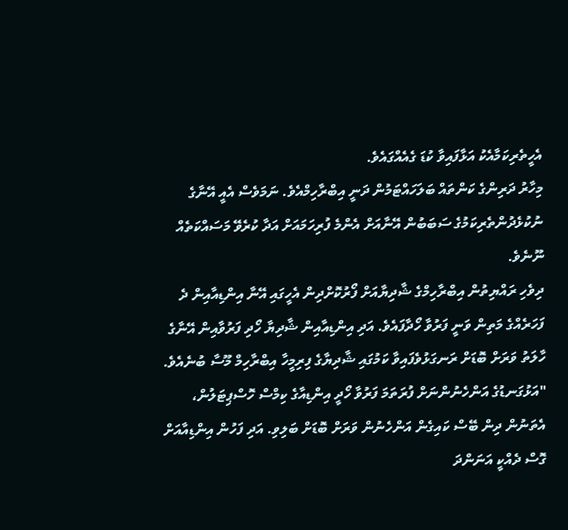އެހީތެރިކަމާއެކު އަޅާފައިވާ ކުޑަ ގެއެއްގައެވެ.
މިހާރު ދަރިންގެ ކަންތައް ބަލަހައްޓަމުން ދަނީ އިބްރާހިމްއެވެ. ނަމަވެސް އެއީ އޭނާގެ ނުކުޅެދުންތެރިކަމުގެ ސަބަބުން އޭނާއަށް އެންމެ ފުރިހަމައަށް އަދާ ކުރެވޭ މަސައްކަތެއް ނޫނެވެ.
ދިވެހި ރައްޔިތުން އިބްރާހިމްގެ ޝާދިޔާއަށް ފޯރުކޮށްދިން އެހީގައި އޭނާ އިންޑިއާއިން ދެ ފަހަރެއްގެ މަތިން ވަނީ ފަރުވާ ހޯދާފައެވެ. އަދި އިންޑިއާއިން ޝާދިޔާ ހޯދި ފަރުވާއިން އޭނާގެ ހާލަތު ވަރަށް ބޮޑަށް ރަނގަޅުވެފައިވާ ކަމުގައި ޝާދިޔާގެ ފިރިމީހާ އިބްރާހިމް މޫސާ ބުނެއެވެ.
"އަޅުގަނޑުގެ އަންހެނުންނަށް ފުރަތަމަ ފަރުވާ ހޯދީ އިންޑިއާގެ ކިމްސް ހޮސްޕިޓަލުން، އެތަނުން ދިން ބޭސް ކައިގެން އަންހެނުން ވަރަށް ބޮޑަށް ބަލިވި. އަދި ފަހުން އިންޑިއާއަށް ގޮސް ދެއްކީ އަނަންދަ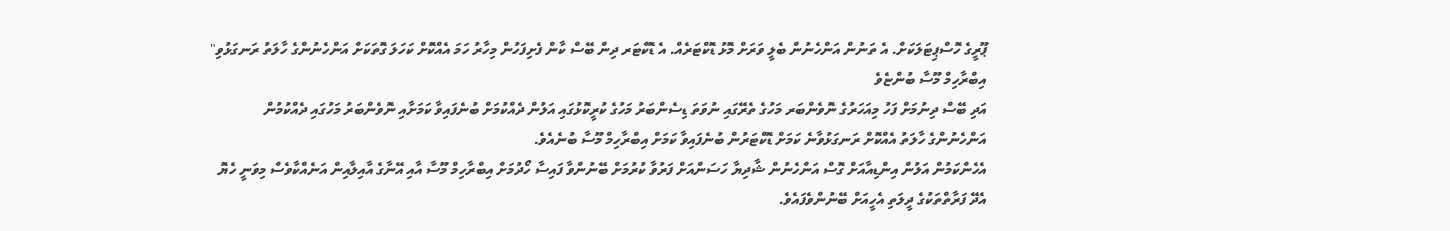ޕޫރީގެ ހޮސްޕިޓަލަކަށް. އެ ތަނުން އަންހެނުން ބެލީ ވަރަށް މޮޅު ޑޮކްޓަރެއް. އެ ޑޮކްޓަރ ދިން ބޭސް ކާން ފެށިފަހުން މިހާރު ހަމަ އެއްކޮށް ކަހަލަ ގޮތަކަށް އަންހެނުންގެ ހާލަތު ރަނގަޅުވި" އިބްރާހިމް މޫސާ ބުންޏެވެ
އަދި ބޭސް ދިނުމަށް ފަހު މިއަހަރުގެ ނޮވެންބަރ މަހުގެ ތެރޭގައި ނުވަތަ ޑިސެންބަރު މަހުގެ ކުރީކޮޅުގައި އަލުން ދެއްކުމަށް ބުނެފައިވާ ކަމަށާއި ނޮވެންބަރު މަހުގައި ދެއްކުމުން އަންހެނުންގެ ހާލަތު އެއްކޮށް ރަނގަޅުވާނެ ކަމަށް ޑޮކްޓަރުން ބުނެފައިވާ ކަމަށް އިބްރާހިމް މޫސާ ބުނެއެވެ.
އެހެންކަމުން އަލުން އިންޑިއާއަށް ގޮސް އަންހެނުން ޝާދިޔާ ހަސަންއަށް ފަރުވާ ކުރުމަށް ބޭނުންވާ ފައިސާ ހޯދުމަށް އިބްރާހިމް މޫސާ އާއި އޭނާގެ އާއިލާއިން އަނެއްކާވެސް މިވަނީ ހެޔޮ އެދޭ ފަރާތްތަކުގެ ދީލަތި އެހީއަށް ބޭނުންވެފައެވެ.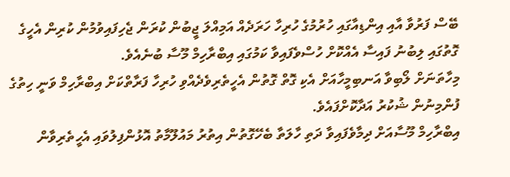ބޭސް ފަރުވާ އާއި އިންޑިއާގައި ހުރުމުގެ ހުރިހާ ހަރަދެއް އަމިއްލަ ޖީބުން ކުރަން ޖެހިފައިވުމުން ކުރިން އެހީގެ ގޮތުގައި ލިބުނު ފައިސާ އެއްކޮށް ހުސްވެފައިވާ ކަމުގައި އިބްރާހިމް މޫސާ ބުނެއެވެ.
މިހާތަނަށް ލޯބިވާ އަނބިމީހާއަށް އެކި ގޮތް ގޮތުން އެހީތެރިވެދެއްވި ހުރިހާ ފަރާތްކަށް އިބްރާހިމް ވަނީ ހިތުގެ ފުންމިނުން ޝުކުރު އަދާކޮށްފައެވެ.
އިބްރާހިމް މޫސާއަށް ދިމާވެފައިވާ ދަތި ހާލަތާ ބެހޭގޮތުން އިތުރު މައުލޫމާތު އޮޅުންފިލުވައި އެހީތެރިވާން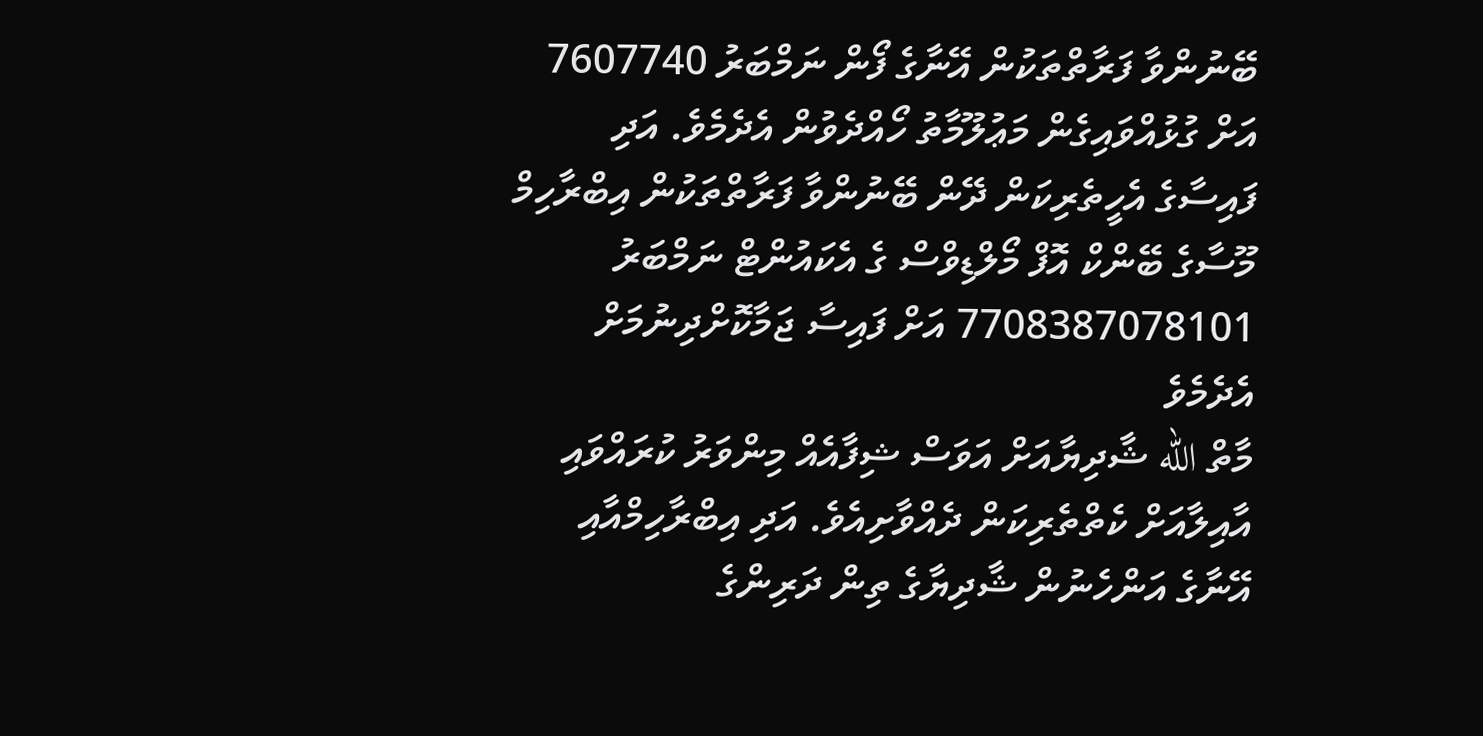ބޭނުންވާ ފަރާތްތަކުން އޭނާގެ ފޯން ނަމްބަރު 7607740 އަށް ގުޅުއްވައިގެން މަޢުލޫމާތު ހޯއްދެވުން އެދެމެވެ. އަދި ފައިސާގެ އެހީތެރިކަން ދޭން ބޭނުންވާ ފަރާތްތަކުން އިބްރާހިމް މޫސާގެ ބޭންކް އޮފް މޯލްޑިވްސް ގެ އެކައުންޓް ނަމްބަރު 7708387078101 އަށް ފައިސާ ޖަމާކޮށްދިނުމަށް އެދެމެވެ
މާތް الله ޝާދިޔާއަށް އަވަސް ޝިފާއެއް މިންވަރު ކުރައްވައި އާއިލާއަށް ކެތްތެރިކަން ދެއްވާށިއެވެ. އަދި އިބްރާހިމްއާއި އޭނާގެ އަންހެނުން ޝާދިޔާގެ ތިން ދަރިންގެ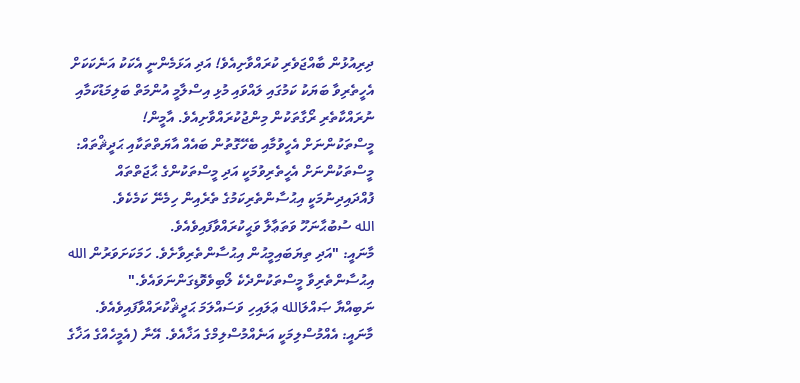ދިރިއުޅުން ބާއްޖަވެރި ކުރައްވާށިއެވެ! އަދި އަޅަމެންނީ އެކަކު އަނެކަކަށް އެހީތެރިވާ ބަޔަކު ކަމުގައި ލައްވައި މުޅި އިސްލާމީ އުންމަތް ބަލިމަޑުކަމާއި ނުރައްކާތެރި ރޯގާތަކުން މިންޖުކުރައްވާށިއެވެ. އާމީން!
މީސްތަކުންނަށް އެހީވުމާއި ބެހޭގޮތުން ބައެއް އާޔަތްތަކާއި ޙަދީޘްތައް:
މީސްތަކުންނަށް އެހީތެރިވުމަކީ އަދި މީސްތަކުންގެ ޙާޖަތްތައް ފުއްދައިދިނުމަކީ އިޙުސާންތެރިކަމުގެ ތެރެއިން ހިމެނޭ ކަމެކެވެ.
الله ސުބުޙާނަހޫ ވަތަޢާލާ ވަޙީކުރައްވާފައިވެއެވެ.
މާނައީ: "އަދި ތިޔަބައިމީޙުން އިޙުސާންތެރިވާށެވެ. ހަމަކަށަވަރުން الله އިޙުސާންތެރިވާ މީސްތަކުންދެކެ ލޯބިވެވޮޑިގަންނަވައެވެ."
ނަބިއްޔާ ޞައްލަالله ޢަލައިހި ވަސައްލަމަ ޙަދީޘްކުރައްވާފައިވެއެވެ.
މާނައީ: އެއްމުސްލިމަކީ އަނެއްމުސްލިމްގެ އަޚާއެވެ. އޭނާ (އެމީހެއްގެ އަޚާގެ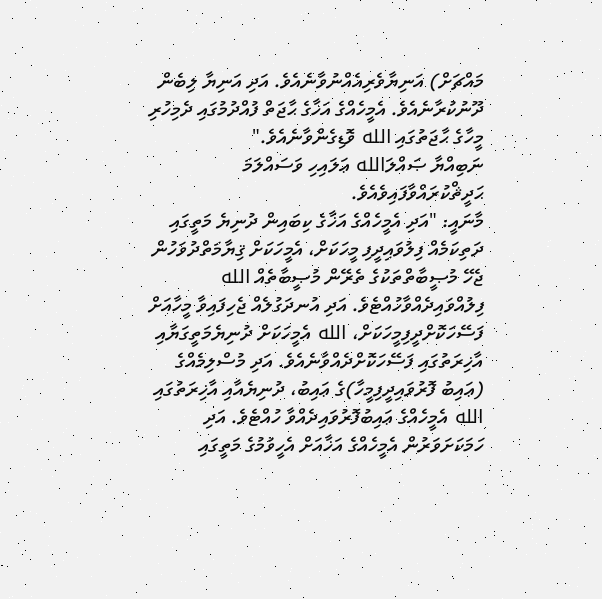މައްޗަށް) އަނިޔާވެރިއެއްނުވާނެއެވެ. އަދި އަނިޔާ ލިބެން ދޫނުކުރާނެއެވެ. އެމީހެއްގެ އަޚާގެ ޙާޖަތް ފުއްދުމުގައި ދެމިހުރި މީހާގެ ޙާޖަތުގައި الله ވޮޑިގެންވާނެއެވެ."
ނަބިއްޔާ ޞައްލަالله ޢަލައިހި ވަސައްލަމަ ޙަދީޘްކުރައްވާފައިވެއެވެ.
މާނައީ: "އަދި އެމީހެއްގެ އަޚާގެ ކިބައިން ދުނިޔެ މަތީގައި ދަތިކަމެއް ފިލުވައިދީފި މީހަކަށް، އެމީހަކަށް ޤިޔާމަތްދުވަހުން ޖެހޭ މުޞީބާތްތަކުގެ ތެރޭން މުޞީބާތެއް الله ފިލުއްވައިދެއްވާހުއްޓެވެ. އަދި އުނދަގުލެއް ޖެހިފައިވާ މީހާއަށް ފަސޭހަކޮށްދީފިމީހަކަށް، الله އެމީހަކަށް ދުނިޔެމަތީގަޔާއި އާޚިރަތުގައި ފަސޭހަކޮށްދެއްވާނެއެވެ. އަދި މުސްލިމެއްގެ (ޢައިބު ފޮރުވައިދީފިމީހާ)ގެ ޢައިބު، ދުނިޔެއާއި އާޚިރަތުގައި الله އެމީހެއްގެ ޢައިބުފޮރުވައިދެއްވާ ހުއްޓެވެ. އަދި ހަމަކަށަވަރުން އެމީހެއްގެ އަޚާއަށް އެހީވުމުގެ މަތީގައި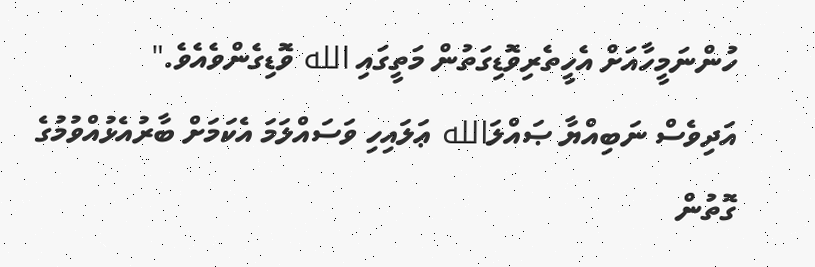ހުންނަމީހާއަށް އެހީތެރިވޮޑިގަތުން މަތީގައި الله ވޮޑިގެންވެއެވެ."
އަދިވެސް ނަބިއްޔާ ޞައްލަالله ޢަލައިހި ވަސައްލަމަ އެކަމަށް ބާރުއެޅުއްވުމުގެ ގޮތުން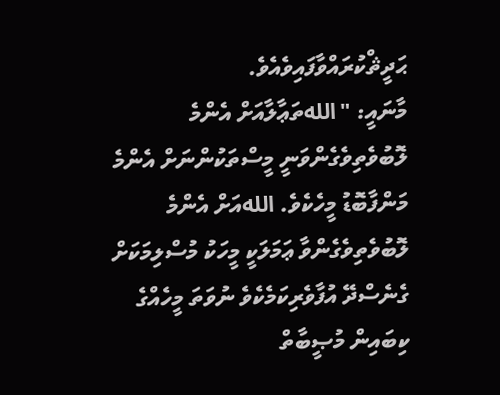ޙަދީޘްކުރައްވާފައިވެއެވެ.
މާނައީ: "اللهތަޢާލާއަށް އެންމެ ލޮބުވެތިވެގެންވަނީ މީސްތަކުންނަށް އެންމެ މަންފާބޮޑު މީހެކެވެ. اللهއަށް އެންމެ ލޮބުވެތިވެގެންވާ ޢަމަލަކީ މީހަކު މުސްލިމަކަށް ގެނެސްދޭ އުފާވެރިކަމެކެވެ ނުވަތަ މީހެއްގެ ކިބައިން މުޞީބާތް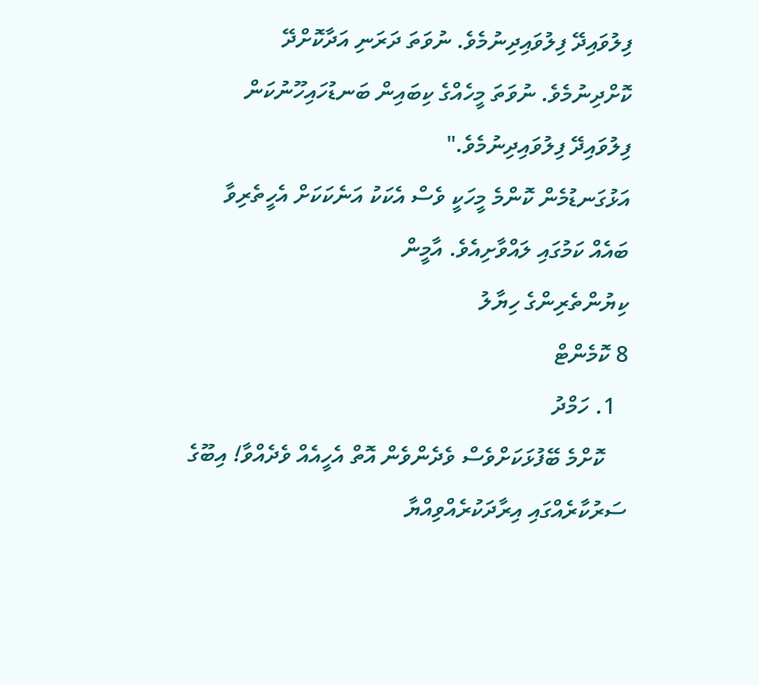ފިލުވައިދޭ ފިލުވައިދިނުމެވެ. ނުވަތަ ދަރަނި އަދާކޮށްދޭ ކޮށްދިނުމެވެ. ނުވަތަ މީހެއްގެ ކިބައިން ބަނޑުހައިހޫނުކަން ފިލުވައިދޭ ފިލުވައިދިނުމެވެ."
އަޅުގަނޑުމެން ކޮންމެ މީހަކީ ވެސް އެކަކު އަނެކަކަށް އެހީތެރިވާ ބައެއް ކަމުގައި ލައްވާށިއެވެ. އާމީން
ކިޔުންތެރިންގެ ހިޔާލު
8 ކޮމެންޓް
  1. ހަމްދު
    ކޮށްމެ ބޭފުޅަކަށްވެސް ވެދެންވެން އޮތް އެހީއެއް ވެދެއްވާ! އިބޫގެ ސަރުކާރެއްގައި އިރާދަކުރެއްވިއްޔާ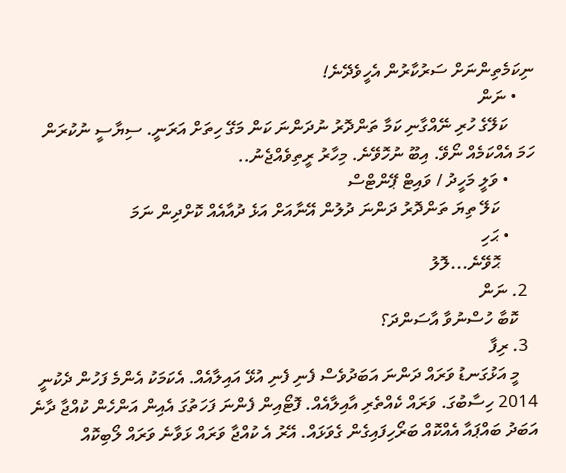ނިކަމެތިންނަށް ސަރުކާރުން އެހީވެދޭނެ!
    • ނަން
      ކަލޭގެ ހުރި ނޭއްގާނި ކަމާ ތަންދޮރު ނުދަންނަ ކަން މަގޭ ހިތަށް އަރަނީ. ސިޔާސީ ނުކުރަން ހަމަ އެއްކަމެއް ނޯވޭ. އިބޫ ނުހޮވޭނެ. މިހާރު ރީތިވެއްޖެނު..
      • ވަލީ މަހީދު / ވައިޓް ޕޭންޓްސް
        ކަލޭ ތިޔަ ތަންދޮރު ދަންނަ ދުލުން އޭނާއަށް އަޅެ ދުއާއެއް ކޮށްދިން ނަމަ
      • ޙަހި
        ޙޮވޭނެ...ލޮލު
  2. ނަން
    ކޮބާ ހުސްނުވާ އާސަންދަ؟
  3. ރިފާ
    މީ އަޅުގަނޑު ވަރައް ދަންނަ އަބަދުވެސް ފެނި ފެނި އުޅޭ އައިލާއެއް. އެކަމަކު އެންމެ ފަހުން ދެކުނީ 2014 ހިސާބުގަ. ވަރައް ކެއްތެރި އާއިލާއެއް. ފޮޓޯއިން ފެންނަ ފަހަތުގަ އެއިން އަންހެން ކުއްޖާ ދާނެ އަބަދު ބައްޕައާ އެއްކޮއް ބަރޯހިފައިގެން ގެވަޅައް. އޭރު އެ ކުއްޖާ ވަރައް ޅަވާނެ ވަރައް ލޯބިކޮއް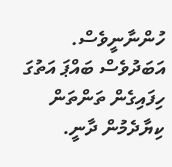ހުންނާނީވެސް. އަބަދުވެސް ބައްޕަ އަތުގަ ހިފައިގެން ތަންތަން ކިޔާދެމުން ދާނީ.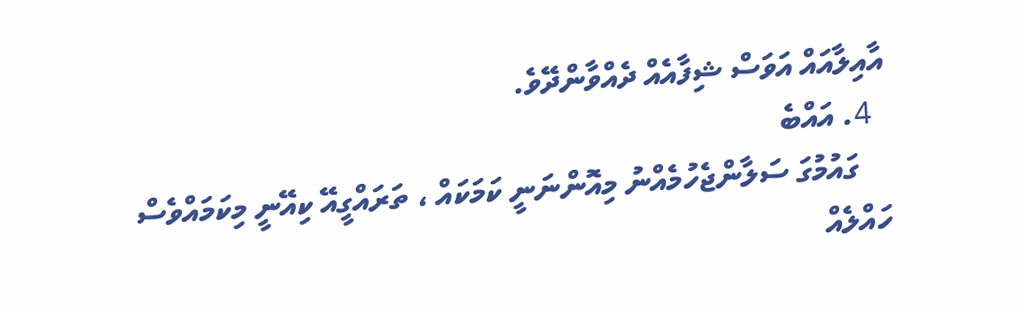އާއިލާއައް އަވަސް ޝިފާއެއް ދެއްވާންދޭވެ.
  4. އައްބެ
    ގައުމުގަ ސަލާންޖެހުމެއްނު މިއޮންނަނީ ކަމަކައް ، ތަރައްގީއޭ ކިއޭނީ މިކަމައްވެސް ހައްލެއް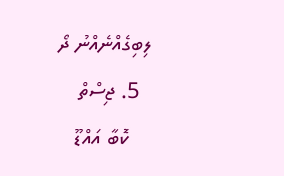ލިބިގެއްނެއްނު ދޯ
  5. ޖިސްތް
    ކޮބާ އައްޑޫ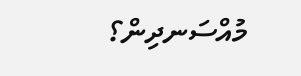މުއްސަނދިން؟